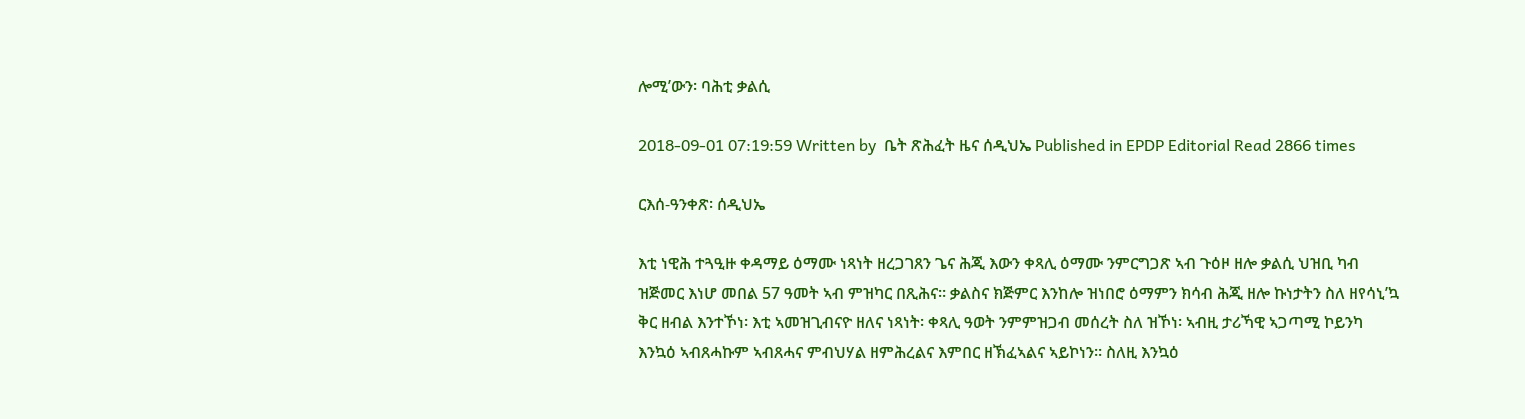ሎሚ’ውን፡ ባሕቲ ቃልሲ

2018-09-01 07:19:59 Written by  ቤት ጽሕፈት ዜና ሰዲህኤ Published in EPDP Editorial Read 2866 times

ርእሰ-ዓንቀጽ፡ ሰዲህኤ

እቲ ነዊሕ ተጓዒዙ ቀዳማይ ዕማሙ ነጻነት ዘረጋገጸን ጌና ሕጂ እውን ቀጻሊ ዕማሙ ንምርግጋጽ ኣብ ጉዕዞ ዘሎ ቃልሲ ህዝቢ ካብ ዝጅመር እነሆ መበል 57 ዓመት ኣብ ምዝካር በጺሕና። ቃልስና ክጅምር እንከሎ ዝነበሮ ዕማምን ክሳብ ሕጂ ዘሎ ኩነታትን ስለ ዘየሳኒ’ኳ ቅር ዘብል እንተኾነ፡ እቲ ኣመዝጊብናዮ ዘለና ነጻነት፡ ቀጻሊ ዓወት ንምምዝጋብ መሰረት ስለ ዝኾነ፡ ኣብዚ ታሪኻዊ ኣጋጣሚ ኮይንካ እንኳዕ ኣብጸሓኩም ኣብጸሓና ምብህሃል ዘምሕረልና እምበር ዘኽፈኣልና ኣይኮነን። ስለዚ እንኳዕ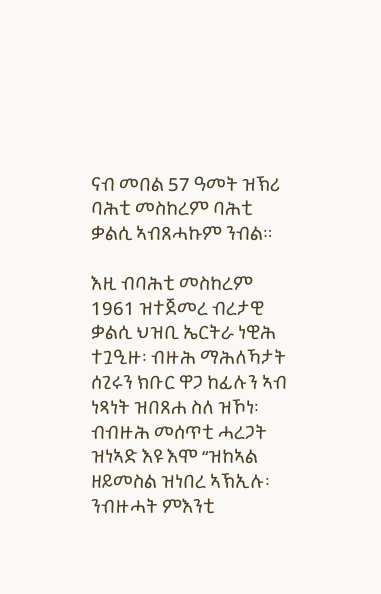ናብ መበል 57 ዓመት ዝኽሪ ባሕቲ መስከረም ባሕቲ ቃልሲ ኣብጸሓኩም ንብል።

እዚ ብባሕቲ መስከረም 1961 ዝተጀመረ ብረታዊ ቃልሲ ህዝቢ ኤርትራ ነዊሕ ተጓዒዙ፡ ብዙሕ ማሕለኻታት ሰጊሩን ክቡር ዋጋ ከፊሉን ኣብ ነጻነት ዝበጸሐ ስለ ዝኾነ፡ ብብዙሕ መሰጥቲ ሓረጋት ዝነኣድ እዩ እሞ “ዝከኣል ዘይመስል ዝነበረ ኣኽኢሉ፡ ንብዙሓት ምእንቲ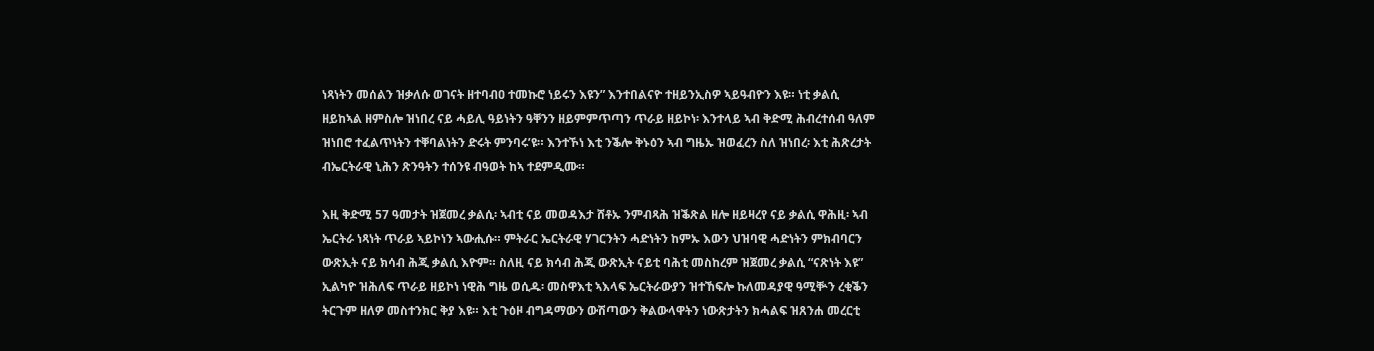ነጻነትን መሰልን ዝቃለሱ ወገናት ዘተባብዐ ተመኩሮ ነይሩን እዩን” እንተበልናዮ ተዘይንኢስዎ ኣይዓብዮን እዩ። ነቲ ቃልሲ ዘይከኣል ዘምስሎ ዝነበረ ናይ ሓይሊ ዓይነትን ዓቐንን ዘይምምጥጣን ጥራይ ዘይኮነ፡ እንተላይ ኣብ ቅድሚ ሕብረተሰብ ዓለም ዝነበሮ ተፈልጥነትን ተቐባልነትን ድሩት ምንባሩ’ዩ። እንተኾነ እቲ ንቕሎ ቅኑዕን ኣብ ግዜኡ ዝወፈረን ስለ ዝነበረ፡ እቲ ሕጽረታት ብኤርትራዊ ኒሕን ጽንዓትን ተሰንዩ ብዓወት ከኣ ተደምዲሙ።

እዚ ቅድሚ 57 ዓመታት ዝጀመረ ቃልሲ፡ ኣብቲ ናይ መወዳእታ ሸቶኡ ንምብጻሕ ዝቕጽል ዘሎ ዘይዛረየ ናይ ቃልሲ ዋሕዚ፡ ኣብ ኤርትራ ነጻነት ጥራይ ኣይኮነን ኣውሒሱ። ምትራር ኤርትራዊ ሃገርንትን ሓድነትን ከምኡ እውን ህዝባዊ ሓድነትን ምክብባርን ውጽኢት ናይ ክሳብ ሕጂ ቃልሲ እዮም። ስለዚ ናይ ክሳብ ሕጂ ውጽኢት ናይቲ ባሕቲ መስከረም ዝጀመረ ቃልሲ “ናጽነት እዩ” ኢልካዮ ዝሕለፍ ጥራይ ዘይኮነ ነዊሕ ግዜ ወሲዱ፡ መስዋእቲ ኣእላፍ ኤርትራውያን ዝተኸፍሎ ኩለመዳያዊ ዓሚቝን ረቂቕን ትርጉም ዘለዎ መስተንክር ቅያ እዩ። እቲ ጉዕዞ ብግዳማውን ውሽጣውን ቅልውላዋትን ነውጽታትን ክሓልፍ ዝጸንሐ መረርቲ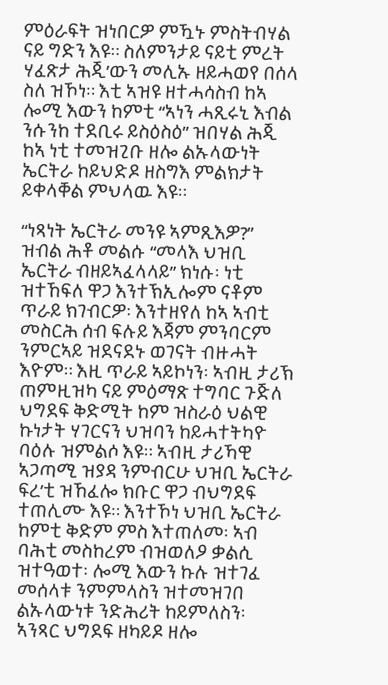ምዕራፍት ዝነበርዎ ምዃኑ ምስትብሃል ናይ ግድን እዩ። ስለምንታይ ናይቲ ምረት ሃፈጽታ ሕጂ’ውን መሊኡ ዘይሓወየ በሰላ ስለ ዝኾነ። እቲ ኣዝዩ ዘተሓሳስብ ከኣ ሎሚ እውን ከምቲ “ኣነን ሓጺሩኒ እብል ንሱንከ ተደቢሩ ይስዕስዕ” ዝበሃል ሕጂ ከኣ ነቲ ተመዝጊቡ ዘሎ ልኡላውነት ኤርትራ ከይህድዶ ዘስግእ ምልክታት ይቀላቐል ምህላዉ እዩ።

“ነጻነት ኤርትራ መንዩ ኣምጺእዎ?” ዝብል ሕቶ መልሱ “መላእ ህዝቢ ኤርትራ ብዘይኣፈላላይ” ክነሱ፡ ነቲ ዝተኸፍለ ዋጋ እንተኽኢሎም ናቶም ጥራይ ክገብርዎ፡ እንተዘየለ ከኣ ኣብቲ መስርሕ ሰብ ፍሉይ እጃም ምንባርም ንምርኣይ ዝደናደኑ ወገናት ብዙሓት እዮም። እዚ ጥራይ ኣይኮነን፡ ኣብዚ ታሪኽ ጠምዚዝካ ናይ ምዕማጽ ተግባር ጉጅለ ህግደፍ ቅድሚት ከም ዝስራዕ ህልዊ ኩነታት ሃገርናን ህዝባን ከይሓተትካዮ ባዕሉ ዝምልሶ እዩ። ኣብዚ ታሪኻዊ ኣጋጣሚ ዝያዳ ንምብርሁ ህዝቢ ኤርትራ ፍረ’ቲ ዝኸፈሎ ክቡር ዋጋ ብህግደፍ ተጠሊሙ እዩ። እንተኾነ ህዝቢ ኤርትራ ከምቲ ቅድም ምስ እተጠለመ፡ ኣብ ባሕቲ መስከረም ብዝወለዖ ቃልሲ ዝተዓወተ፡ ሎሚ እውን ኩሉ ዝተገፈ መሰላቱ ንምምላስን ዝተመዝገበ ልኡላውነቱ ንድሕሪት ከይምለስን፡ ኣንጻር ህግደፍ ዘካይዶ ዘሎ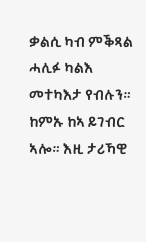ቃልሲ ካብ ምቕጻል ሓሊፉ ካልእ መተካእታ የብሉን። ከምኡ ከኣ ይገብር ኣሎ። እዚ ታሪኻዊ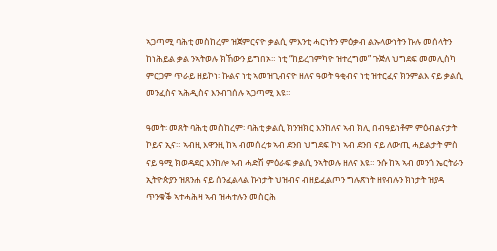ኣጋጣሚ ባሕቲ መስከረም ዝጀምርናዮ ቃልሲ ምእንቲ ሓርነትን ምዕቃብ ልኡላውነትን ኩሉ መሰላትን ከነሕይል ቃል ንኣትወሉ ክኸውን ይግበኦ። ነቲ “ከይረገምካዮ ዝተረግመ” ጉጅለ ህግደፍ መመሊስካ ምርጋም ጥራይ ዘይኮነ፡ ኩልና ነቲ ኣመዝጊብናዮ ዘለና ዓወት ዓቂብና ነቲ ዝተርፈና ክንምልእ ናይ ቃልሲ መንፈስና ኣሕዲስና እንብገሰሉ ኣጋጣሚ እዩ።

ዓመት፡ መጸት ባሕቲ መስከረም፡ ባሕቲ ቃልሲ ክንዝክር እንከለና ኣብ ክሊ በብዓይነቶም ምዕብልናታት ኮይና ኢና። ኣብዚ እዋንዚ ከኣ ብመሰረቱ ኣብ ደንበ ህግደፍ ኮነ ኣብ ደንበ ናይ ለውጢ ሓይልታት ምስ ናይ ዓሚ ክወዳደር እንከሎ ኣብ ሓድሽ ምዕራፍ ቃልሲ ንኣትወሉ ዘለና እዩ። ንሱ ከኣ ኣብ መንጎ ኤርትራን ኢትዮጵያን ዝጸንሐ ናይ ሰንፈልላል ኩነታት ህዝብና ብዘይፈልጦን ግሉጽነት ዘየብሉን ክነታት ዝያዳ ጥንቁቕ ኣተሓሕዛ ኣብ ዝሓተሉን መስርሕ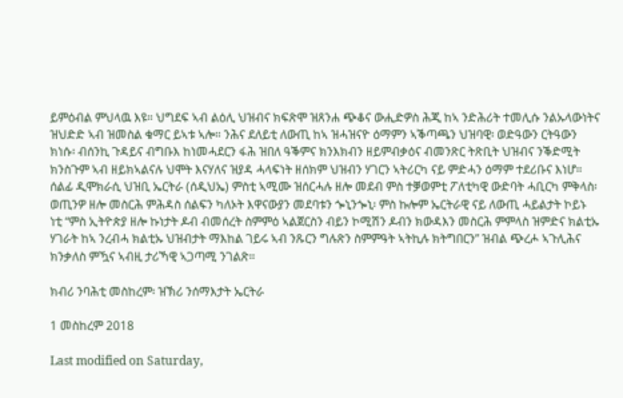ይምዕብል ምህላዉ እዩ። ህግደፍ ኣብ ልዕሊ ህዝብና ክፍጽሞ ዝጸንሐ ጭቆና ውሒድዎስ ሕጂ ከኣ ንድሕሪት ተመሊሱ ንልኡላውነትና ዝህድድ ኣብ ዝመስል ቁማር ይኣቱ ኣሎ። ንሕና ደለይቲ ለውጢ ከኣ ዝሓዝናዮ ዕማምን ኣቕጣጫን ህዝባዊ፡ ወድዓውን ርትዓውን ክነሱ፡ ብሰንኪ ጉዳይና ብግቡእ ከነመሓደርን ፋሕ ዝበለ ዓቕምና ክንእክብን ዘይምብቃዕና ብመንጽር ትጽቢት ህዝብና ንቕድሚት ክንስጉም ኣብ ዘይክኣልናሉ ህሞት እናሃለና ዝያዳ ሓላፍነት ዘሰክም ህዝብን ሃገርን ኣትሪርካ ናይ ምድሓን ዕማም ተደሪቡና እነሆ። ሰልፊ ዲሞክራሲ ህዝቢ ኤርትራ (ሰዲህኤ) ምስቲ ኣሚሙ ዝሰርሓሉ ዘሎ መደብ ምስ ተቓወምቲ ፖለቲካዊ ውድባት ሓቢርካ ምቅላስ፡ ወጢንዎ ዘሎ መስርሕ ምሕዳስ ሰልፍን ካለኦት እዋናውያን መደባቱን ጐኒንጐኒ፡ ምስ ኩሎም ኤርትራዊ ናይ ለውጢ ሓይልታት ኮይኑ ነቲ “ምስ ኢትዮጵያ ዘሎ ኩነታት ዶብ ብመሰረት ስምምዕ ኣልጀርስን ብይን ኮሚሽን ዶብን ክውዳእን መስርሕ ምምላስ ዝምድና ክልቲኡ ሃገራት ከኣ ንረብሓ ክልቲኡ ህዝብታት ማእከል ገይሩ ኣብ ንጹርን ግሉጽን ስምምዓት ኣትኪሉ ክትግበርን” ዝብል ጭረሖ ኣጉሊሕና ክንቃለስ ምዃና ኣብዚ ታሪኻዊ ኣጋጣሚ ንገልጽ።

ክብሪ ንባሕቲ መስከረም፡ ዝኽሪ ንሰማእታት ኤርትራ

1 መስከረም 2018

Last modified on Saturday,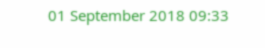01 September 2018 09:33